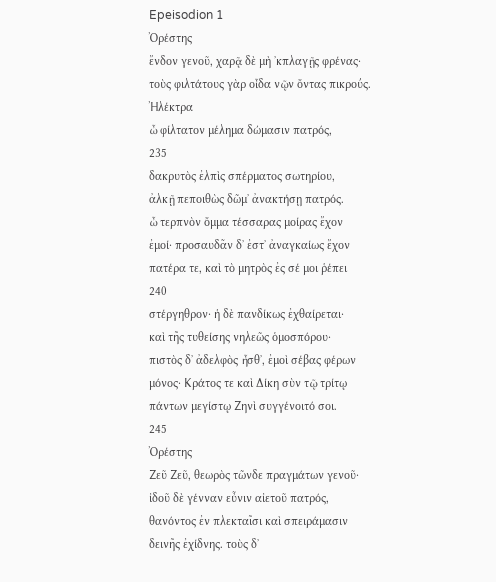Epeisodion 1
Ὀρέστης
ἔνδον γενοῦ, χαρᾷ δὲ μὴ ʼκπλαγῇς φρένας·
τοὺς φιλτάτους γὰρ οἶδα νῷν ὄντας πικρούς.
Ἠλέκτρα
ὦ φίλτατον μέλημα δώμασιν πατρός,
235
δακρυτὸς ἐλπὶς σπέρματος σωτηρίου,
ἀλκῇ πεποιθὼς δῶμʼ ἀνακτήσῃ πατρός.
ὦ τερπνὸν ὄμμα τέσσαρας μοίρας ἔχον
ἐμοί· προσαυδᾶν δʼ ἐστʼ ἀναγκαίως ἔχον
πατέρα τε, καὶ τὸ μητρὸς ἐς σέ μοι ῥέπει
240
στέργηθρον· ἡ δὲ πανδίκως ἐχθαίρεται·
καὶ τῆς τυθείσης νηλεῶς ὁμοσπόρου·
πιστὸς δʼ ἀδελφὸς ἦσθʼ, ἐμοὶ σέβας φέρων
μόνος· Κράτος τε καὶ Δίκη σὺν τῷ τρίτῳ
πάντων μεγίστῳ Ζηνὶ συγγένοιτό σοι.
245
Ὀρέστης
Ζεῦ Ζεῦ, θεωρὸς τῶνδε πραγμάτων γενοῦ·
ἰδοῦ δὲ γένναν εὖνιν αἰετοῦ πατρός,
θανόντος ἐν πλεκταῖσι καὶ σπειράμασιν
δεινῆς ἐχίδνης. τοὺς δʼ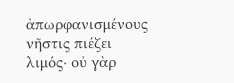ἀπωρφανισμένους
νῆστις πιέζει λιμός· οὐ γὰρ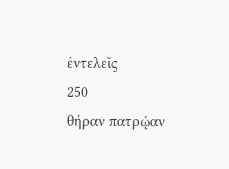ἐντελεῖς
250
θήραν πατρῴαν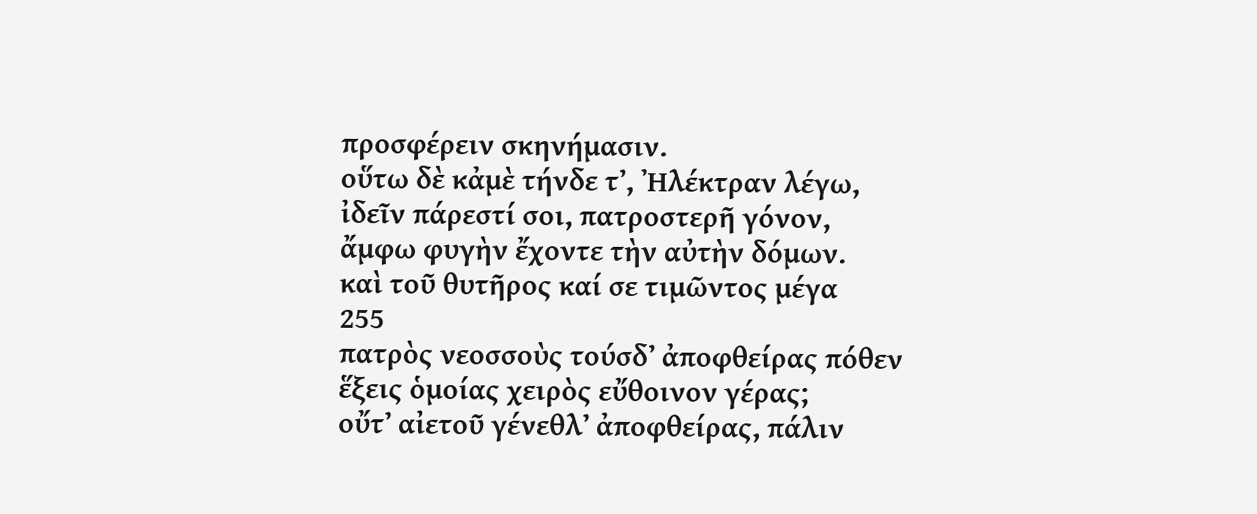προσφέρειν σκηνήμασιν.
οὕτω δὲ κἀμὲ τήνδε τʼ, Ἠλέκτραν λέγω,
ἰδεῖν πάρεστί σοι, πατροστερῆ γόνον,
ἄμφω φυγὴν ἔχοντε τὴν αὐτὴν δόμων.
καὶ τοῦ θυτῆρος καί σε τιμῶντος μέγα
255
πατρὸς νεοσσοὺς τούσδʼ ἀποφθείρας πόθεν
ἕξεις ὁμοίας χειρὸς εὔθοινον γέρας;
οὔτʼ αἰετοῦ γένεθλʼ ἀποφθείρας, πάλιν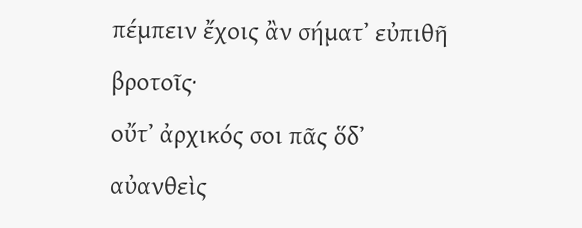πέμπειν ἔχοις ἂν σήματʼ εὐπιθῆ βροτοῖς·
οὔτʼ ἀρχικός σοι πᾶς ὅδʼ αὐανθεὶς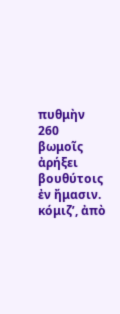πυθμὴν
260
βωμοῖς ἀρήξει βουθύτοις ἐν ἤμασιν.
κόμιζʼ, ἀπὸ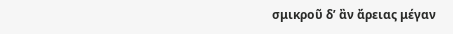σμικροῦ δʼ ἂν ἄρειας μέγαν